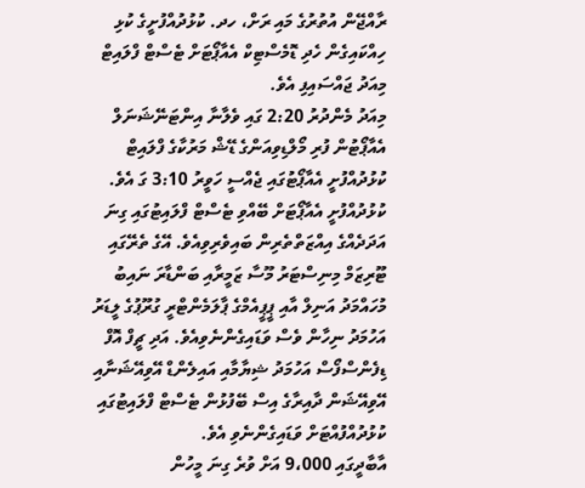ރާއްޖޭން އުތުރުގެ މައި ރަށް، ހދ. ކުޅުދުއްފުށީގެ ކުޅި ހިއްކައިގެން ހެދި ޑޮމެސްޓިކް އެއާޕޯޓަށް ޓެސްޓް ފްލައިޓް މިއަދު ޖައްސައިފި އެވެ.
މިއަދު މެންދުރު 2:20 ގައި ވެލާނާ އިންޓަނޭޝަނަލް އެއާޕޯޓުން ފުރި މޯލްޑިވިއަންގެ ޑޭޝް މަރުކާގެ ފްލައިޓް ކުޅުދުއްފުށީ އެއާޕޯޓުގައި ޖެއްސީ ހަވީރު 3:10 ގަ އެވެ.
ކުޅުދުއްފުށީ އެއާޕޯޓަށް ބޭއްވި ޓެސްޓް ފްލައިޓުގައި ގިނަ އަދަދެއްގެ އިއްޒަތްތެރިން ބައިވެރިވިއެވެ. އޭގެ ތެރޭގައި ޓޫރިޒަމް މިނިސްޓަރު މޫސާ ޒަމީރާއި ބަންޑާރަ ނައިބު މުހައްމަދު އަނިލް އާއި ޕީޕީއެމްގެ ޕާލަމެންޓްރީ ގުރޫޕުގެ ލީޑަރު އަހުމަދު ނިހާން ވެސް ވަޑައިގެންނެވިއެވެ. އަދި ޗީފް އޮފް ޑިފެންސްފޯސް އަހުމަދު ޝިޔާމާއި އައިލެންޑް އޭވިއޭޝަނާއި އޭވިއޭޝަން ދާއިރާގެ އިސް ބޭފުޅުން ޓެސްޓް ފްލައިޓުގައި ކުޅުދުއްފުއްޓަށް ވަޑައިގެންނެވި އެވެ.
އާބާދީގައި 9،000 އަށް ވުރެ ގިނަ މީހުން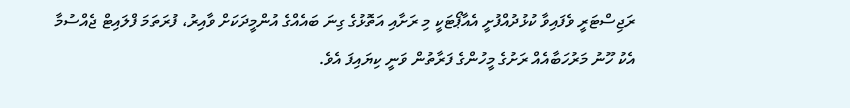ރަޖިސްޓަރީ ވެފައިވާ ކުޅުދުއްފުށީ އެއާޕޯޓަކީ މި ރަށާއި އަތޮޅުގެ ގިނަ ބައެއްގެ އުންމީދަކަށް ވާއިރު، ފުރަތަމަ ފްލައިޓް ޖެއްސުމާ އެކު ހޫނު މަރުހަބާއެއް ރަށުގެ މީހުންގެ ފަރާތުން ވަނީ ކިޔައިފަ އެވެ.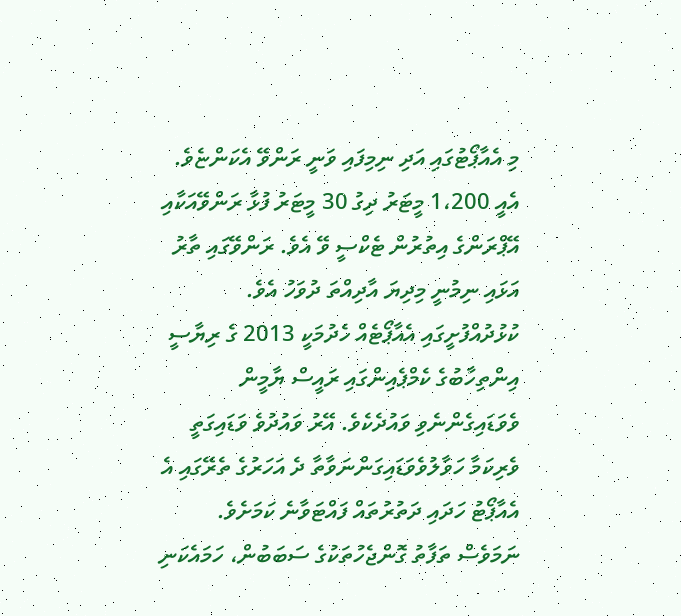މި އެއާޕޯޓުގައި އަދި ނިމިފައި ވަނީ ރަންވޭ އެކަންޏެވެ. އެއީ 1،200 މީޓަރު ދިގު 30 މީޓަރު ފުޅާ ރަންވޭއަކާއި އޭޕްރަންގެ އިތުރުން ޓެކްސީ ވޭ އެވެ. ރަންވޭގައި ތާރު އަޅައި ނިމުނީ މިދިޔަ އާދިއްތަ ދުވަހު އެވެ.
ކުޅުދުއްފުށީގައި އެއާޕޯޓެއް ހެދުމަކީ 2013 ގެ ރިޔާސީ އިންތިހާބުގެ ކެމްޕެއިންގައި ރައީސް ޔާމީން ވެވަޑައިގެންނެވި ވައުދެކެވެ. އޭރު ވައުދުވެ ވަޑައިގަތީ ވެރިކަމާ ހަވާލުވެވަޑައިގަންނަވާތާ ދެ އަހަރުގެ ތެރޭގައި އެ އެއާޕޯޓު ހަދައި ދަތުރުތައް ފައްޓަވާނެ ކަމަށެވެ. ނަމަވެސް ތަފާތު ގޮންޖެހުތަކުގެ ސަބަބުން، ހަމައެކަނި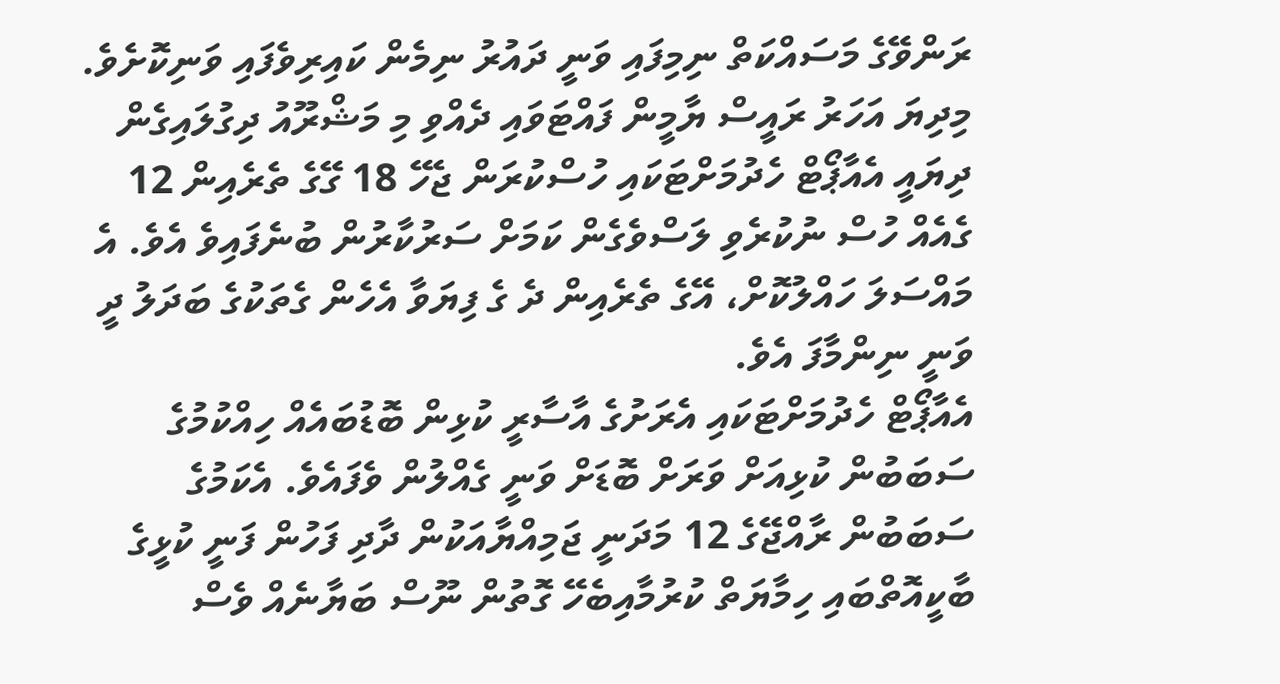ރަންވޭގެ މަސައްކަތް ނިމިފައި ވަނީ ދައުރު ނިމެން ކައިރިވެފައި ވަނިކޮށެވެ.
މިދިޔަ އަހަރު ރައީސް ޔާމީން ފައްޓަވައި ދެއްވި މި މަޝްރޫއު ދިގުލައިގެން ދިޔައީ އެއާޕޯޓް ހެދުމަށްޓަކައި ހުސްކުރަން ޖެހޭ 18 ގޭގެ ތެރެއިން 12 ގެއެއް ހުސް ނުކުރެވި ލަސްވެގެން ކަމަށް ސަރުކާރުން ބުނެފައިވެ އެވެ. އެ މައްސަލަ ހައްލުކޮށް، އޭގެ ތެރެއިން ދެ ގެ ފިޔަވާ އެހެން ގެތަކުގެ ބަދަލު ދީ ވަނީ ނިންމާފަ އެވެ.
އެއާޕޯޓް ހެދުމަށްޓަކައި އެރަށުގެ އާސާރީ ކުޅިން ބޮޑުބައެއް ހިއްކުމުގެ ސަބަބުން ކުޅިއަށް ވަރަށް ބޮޑަށް ވަނީ ގެއްލުން ވެފައެވެ. އެކަމުގެ ސަބަބުން ރާއްޖޭގެ 12 މަދަނީ ޖަމިއްޔާއަކުން ދާދި ފަހުން ފަނީ ކުޅީގެ ބާކީއޮތްބައި ހިމާޔަތް ކުރުމާއިބެހޭ ގޮތުން ނޫސް ބަޔާނެއް ވެސް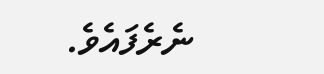ނެރެފައެވެ.